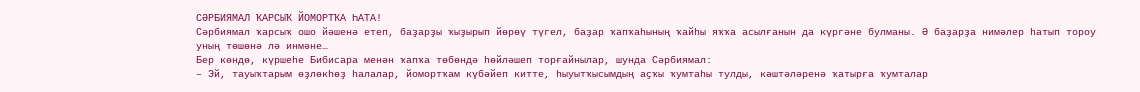СӘРБИЯМАЛ ҠАРСЫҠ ЙОМОРТҠА ҺАТА!
Сәрбиямал ҡарсыҡ ошо йәшенә етеп, баҙарҙы ҡыҙырып йөрөү түгел, баҙар ҡапҡаһының ҡайһы яҡҡа асылғанын да күргәне булманы. Ә баҙарҙа нимәлер һатып тороу уның төшөнә лә инмәне…
Бер көндө, күршеһе Бибисара менән ҡапҡа төбөндә һөйләшеп торғайнылар, шунда Сәрбиямал:
– Эй, тауыҡтарым өҙлөкһөҙ һалалар, йомортҡам күбәйеп китте, һыуытҡысымдың аҫҡы ҡумтаһы тулды, кәштәләренә ҡатырға ҡумталар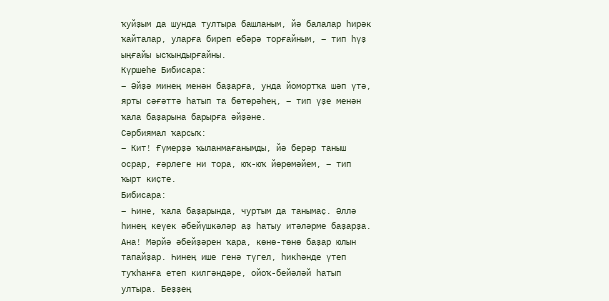ҡуйҙым да шунда тултыра башланым, йә балалар һирәк ҡайталар, уларға биреп ебәрә торғайным, – тип һүҙ ыңғайы ысҡындырғайны.
Күршеһе Бибисара:
– Әйҙә минең менән баҙарға, унда йомортҡа шәп үтә, ярты сәғәттә һатып та бөтөрәһең, – тип үҙе менән ҡала баҙарына барырға әйҙәне.
Сәрбиямал ҡарсыҡ:
– Кит! Ғүмерҙә ҡыланмағанымды, йә берәр таныш осрар, ғәрлеге ни тора, юҡ-юҡ йөрөмәйем, – тип ҡырт киҫте.
Бибисара:
– Һине, ҡала баҙарында, чуртым да танымаҫ. Әллә һинең кеүек әбейүшкәләр аҙ һатыу итәләрме баҙарҙа. Ана! Мәрйә әбейҙәрен ҡара, көнө-төнө баҙар юлын тапайҙар. Һинең ише генә түгел, һикһәнде үтеп туҡһанға етеп килгәндәре, ойоҡ-бейәләй һатып ултыра. Беҙҙең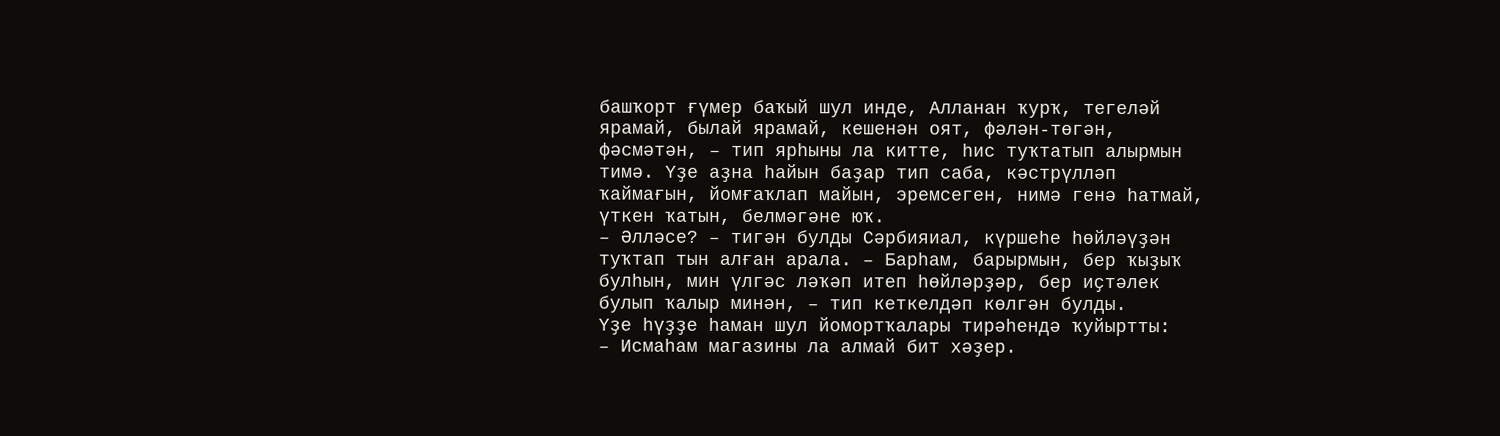башҡорт ғүмер баҡый шул инде, Алланан ҡурҡ, тегеләй ярамай, былай ярамай, кешенән оят, фәлән-төгән, фәсмәтән, – тип ярһыны ла китте, һис туҡтатып алырмын тимә. Үҙе аҙна һайын баҙар тип саба, кәстрүлләп ҡаймағын, йомғаҡлап майын, эремсеген, нимә генә һатмай, үткен ҡатын, белмәгәне юҡ.
– Әлләсе? – тигән булды Сәрбияиал, күршеһе һөйләүҙән туҡтап тын алған арала. – Барһам, барырмын, бер ҡыҙыҡ булһын, мин үлгәс ләҡәп итеп һөйләрҙәр, бер иҫтәлек булып ҡалыр минән, – тип кеткелдәп көлгән булды.
Үҙе һүҙҙе һаман шул йомортҡалары тирәһендә ҡуйыртты:
– Исмаһам магазины ла алмай бит хәҙер.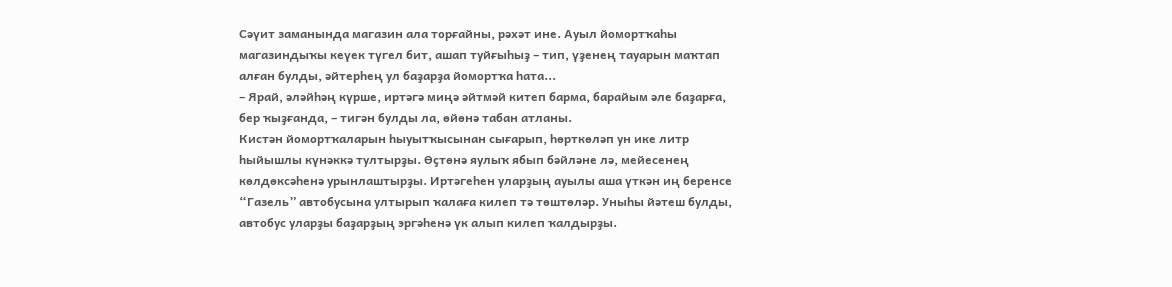Сәүит заманында магазин ала торғайны, рәхәт ине. Ауыл йомортҡаһы магазиндыҡы кеүек түгел бит, ашап туйғыһыҙ – тип, үҙенең тауарын маҡтап алған булды, әйтерһең ул баҙарҙа йомортҡа һата...
– Ярай, әләйһәң күрше, иртәгә миңә әйтмәй китеп барма, барайым әле баҙарға, бер ҡыҙғанда, – тигән булды ла, өйөнә табан атланы.
Кистән йомортҡаларын һыуытҡысынан сығарып, һөрткөләп ун ике литр һыйышлы күнәккә тултырҙы. Өҫтөнә яулыҡ ябып бәйләне лә, мейесенең көлдөксәһенә урынлаштырҙы. Иртәгеһен уларҙың ауылы аша үткән иң беренсе “Газель” автобусына ултырып ҡалаға килеп тә төштөләр. Уныһы йәтеш булды, автобус уларҙы баҙарҙың эргәһенә үк алып килеп ҡалдырҙы.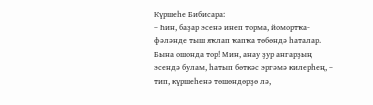Күршеһе Бибисара:
– Һин, баҙар эсенә инеп торма, йомортҡа-фәләнде тыш яҡлап ҡапҡа төбөндә һаталар. Бына ошонда тор! Мин, анау ҙур ангарҙың эсендә булам, һатып бөткәс эргәмә килерһең, – тип, күршеһенә төшөндөрҙө лә,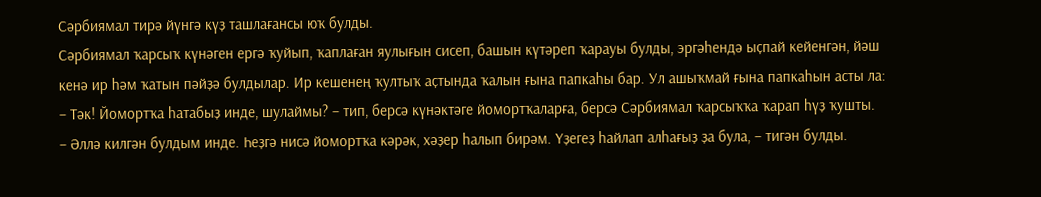Сәрбиямал тирә йүнгә күҙ ташлағансы юҡ булды.
Сәрбиямал ҡарсыҡ күнәген ергә ҡуйып, ҡаплаған яулығын сисеп, башын күтәреп ҡарауы булды, эргәһендә ыҫпай кейенгән, йәш кенә ир һәм ҡатын пәйҙә булдылар. Ир кешенең ҡултыҡ аҫтында ҡалын ғына папкаһы бар. Ул ашыҡмай ғына папкаһын асты ла:
– Тәк! Йомортҡа һатабыҙ инде, шулаймы? – тип, берсә күнәктәге йомортҡаларға, берсә Сәрбиямал ҡарсыҡҡа ҡарап һүҙ ҡушты.
– Әллә килгән булдым инде. Һеҙгә нисә йомортҡа кәрәк, хәҙер һалып бирәм. Үҙегеҙ һайлап алһағыҙ ҙа була, – тигән булды.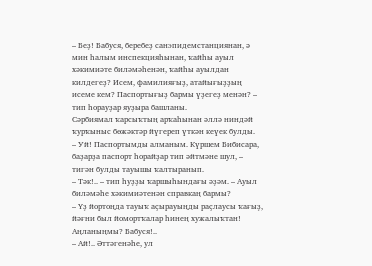– Беҙ! Бабуся, беребеҙ санэпидемстанциянан, ә мин һалым инспекцияһынан, ҡайһы ауыл хәкимиәте биләмәһенән, ҡайһы ауылдан килдегеҙ? Исем, фамилияғыҙ, атайығыҙҙың исеме кем? Паспортығыҙ бармы үҙегеҙ менән? – тип һорауҙар яуҙыра башланы.
Сәрбиямал ҡарсыҡтың арҡаһынан әллә ниндәй ҡурҡыныс бөжәктәр йүгереп үткән кеүек булды.
– Уй! Паспортымды алманым. Күршем Бибисара, баҙарҙа паспорт һорайҙар тип әйтмәне шул, – тигән булды тауышы ҡалтыранып.
– Тәк!.. – тип һуҙҙы ҡаршыһындағы әҙәм. – Ауыл биләмәһе хәкимиәтенән справкаң бармы?
– Үҙ йортоңда тауыҡ аҫырауыңды раҫлаусы ҡағыҙ, йәғни был йомортҡалар һинең хужалыҡтан! Аңланыңмы? Бабуся!..
– Ай!.. Әттәгенәһе, ул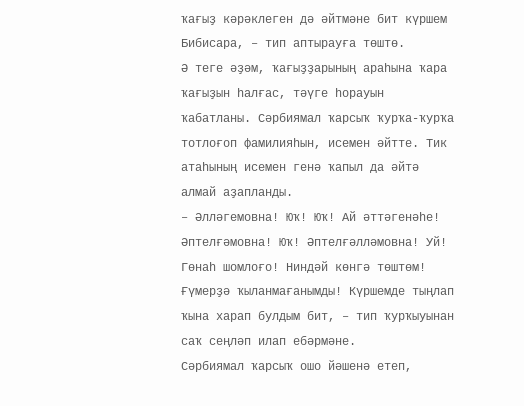ҡағыҙ кәрәклеген дә әйтмәне бит күршем Бибисара, – тип аптырауға төштө.
Ә теге әҙәм, ҡағыҙҙарының араһына ҡара ҡағыҙын һалғас, тәүге һорауын ҡабатланы. Сәрбиямал ҡарсыҡ ҡурҡа-ҡурҡа тотлоғоп фамилияһын, исемен әйтте. Тик атаһының исемен генә ҡапыл да әйтә алмай аҙапланды.
– Әлләгемовна! Юҡ! Юҡ! Ай әттәгенәһе! Әптелғәмовна! Юҡ! Әптелғәлләмовна! Уй! Гөнаһ шомлоғо! Ниндәй көнгә төштөм! Ғүмерҙә ҡыланмағанымды! Күршемде тыңлап ҡына харап булдым бит, – тип ҡурҡыуынан саҡ сеңләп илап ебәрмәне.
Сәрбиямал ҡарсыҡ ошо йәшенә етеп,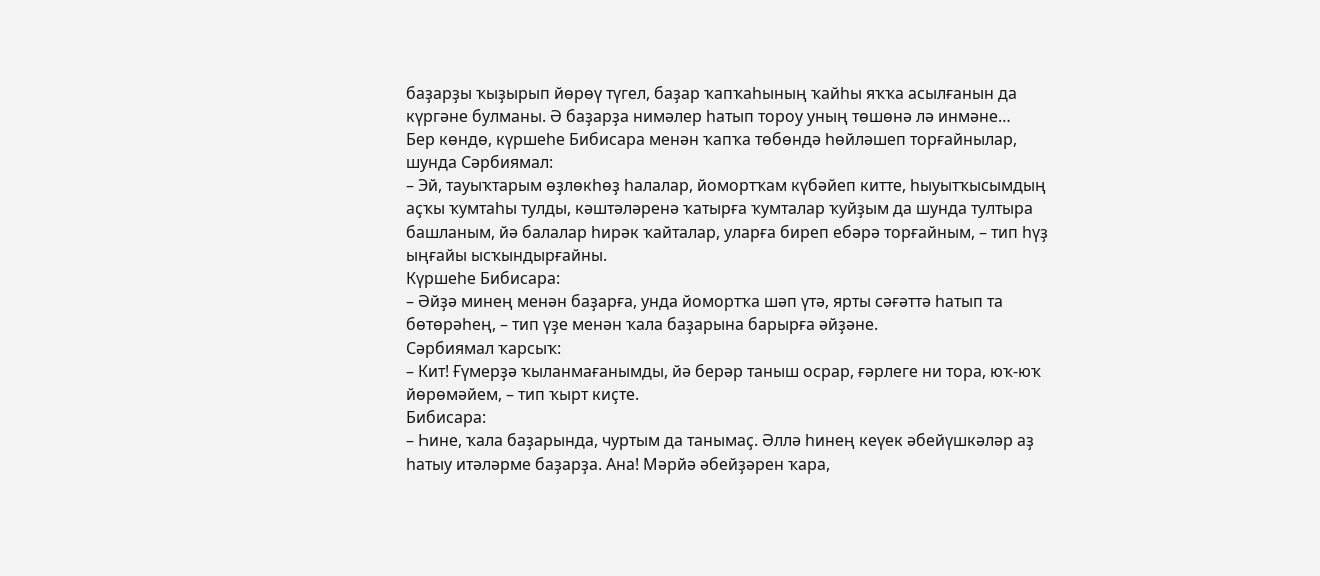баҙарҙы ҡыҙырып йөрөү түгел, баҙар ҡапҡаһының ҡайһы яҡҡа асылғанын да күргәне булманы. Ә баҙарҙа нимәлер һатып тороу уның төшөнә лә инмәне…
Бер көндө, күршеһе Бибисара менән ҡапҡа төбөндә һөйләшеп торғайнылар, шунда Сәрбиямал:
– Эй, тауыҡтарым өҙлөкһөҙ һалалар, йомортҡам күбәйеп китте, һыуытҡысымдың аҫҡы ҡумтаһы тулды, кәштәләренә ҡатырға ҡумталар ҡуйҙым да шунда тултыра башланым, йә балалар һирәк ҡайталар, уларға биреп ебәрә торғайным, – тип һүҙ ыңғайы ысҡындырғайны.
Күршеһе Бибисара:
– Әйҙә минең менән баҙарға, унда йомортҡа шәп үтә, ярты сәғәттә һатып та бөтөрәһең, – тип үҙе менән ҡала баҙарына барырға әйҙәне.
Сәрбиямал ҡарсыҡ:
– Кит! Ғүмерҙә ҡыланмағанымды, йә берәр таныш осрар, ғәрлеге ни тора, юҡ-юҡ йөрөмәйем, – тип ҡырт киҫте.
Бибисара:
– Һине, ҡала баҙарында, чуртым да танымаҫ. Әллә һинең кеүек әбейүшкәләр аҙ һатыу итәләрме баҙарҙа. Ана! Мәрйә әбейҙәрен ҡара,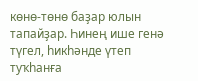көнө-төнө баҙар юлын тапайҙар. Һинең ише генә түгел, һикһәнде үтеп туҡһанға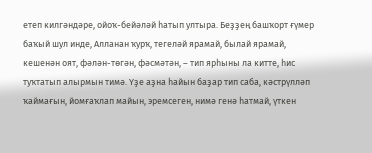етеп килгәндәре, ойоҡ-бейәләй һатып ултыра. Беҙҙең башҡорт ғүмер баҡый шул инде, Алланан ҡурҡ, тегеләй ярамай, былай ярамай, кешенән оят, фәлән-төгән, фәсмәтән, – тип ярһыны ла китте, һис туҡтатып алырмын тимә. Үҙе аҙна һайын баҙар тип саба, кәстрүлләп ҡаймағын, йомғаҡлап майын, эремсеген, нимә генә һатмай, үткен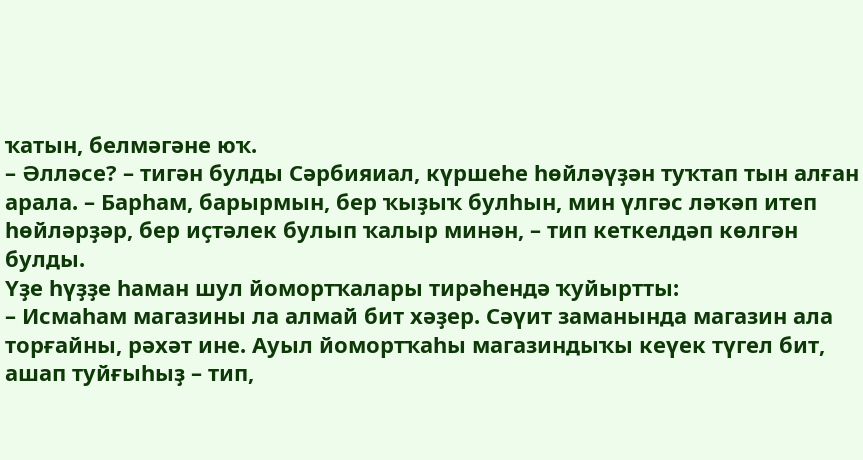ҡатын, белмәгәне юҡ.
– Әлләсе? – тигән булды Сәрбияиал, күршеһе һөйләүҙән туҡтап тын алған арала. – Барһам, барырмын, бер ҡыҙыҡ булһын, мин үлгәс ләҡәп итеп һөйләрҙәр, бер иҫтәлек булып ҡалыр минән, – тип кеткелдәп көлгән булды.
Үҙе һүҙҙе һаман шул йомортҡалары тирәһендә ҡуйыртты:
– Исмаһам магазины ла алмай бит хәҙер. Сәүит заманында магазин ала торғайны, рәхәт ине. Ауыл йомортҡаһы магазиндыҡы кеүек түгел бит, ашап туйғыһыҙ – тип,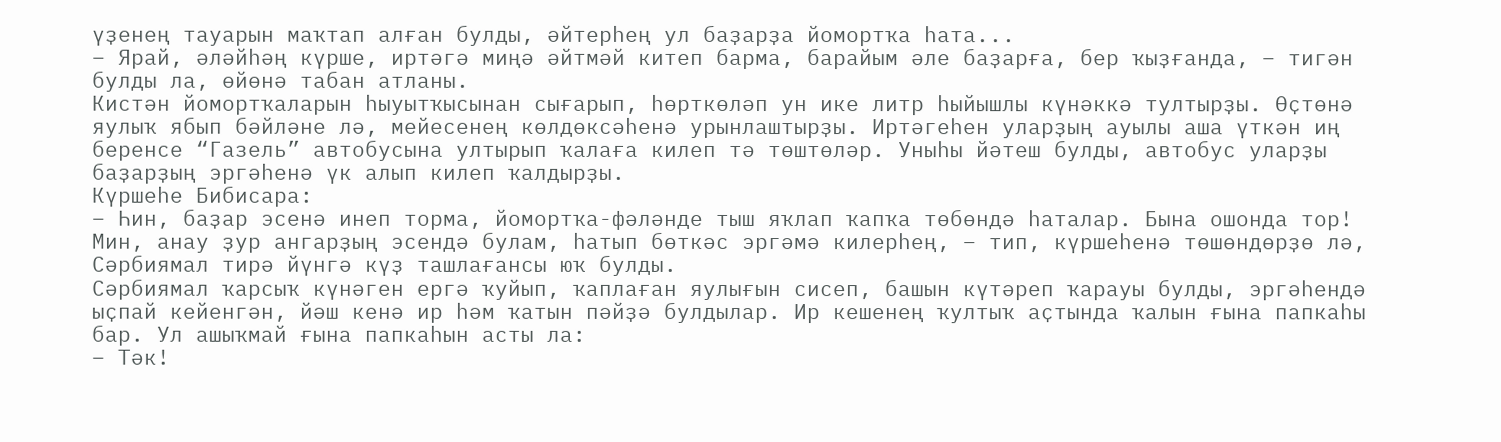үҙенең тауарын маҡтап алған булды, әйтерһең ул баҙарҙа йомортҡа һата...
– Ярай, әләйһәң күрше, иртәгә миңә әйтмәй китеп барма, барайым әле баҙарға, бер ҡыҙғанда, – тигән булды ла, өйөнә табан атланы.
Кистән йомортҡаларын һыуытҡысынан сығарып, һөрткөләп ун ике литр һыйышлы күнәккә тултырҙы. Өҫтөнә яулыҡ ябып бәйләне лә, мейесенең көлдөксәһенә урынлаштырҙы. Иртәгеһен уларҙың ауылы аша үткән иң беренсе “Газель” автобусына ултырып ҡалаға килеп тә төштөләр. Уныһы йәтеш булды, автобус уларҙы баҙарҙың эргәһенә үк алып килеп ҡалдырҙы.
Күршеһе Бибисара:
– Һин, баҙар эсенә инеп торма, йомортҡа-фәләнде тыш яҡлап ҡапҡа төбөндә һаталар. Бына ошонда тор! Мин, анау ҙур ангарҙың эсендә булам, һатып бөткәс эргәмә килерһең, – тип, күршеһенә төшөндөрҙө лә, Сәрбиямал тирә йүнгә күҙ ташлағансы юҡ булды.
Сәрбиямал ҡарсыҡ күнәген ергә ҡуйып, ҡаплаған яулығын сисеп, башын күтәреп ҡарауы булды, эргәһендә ыҫпай кейенгән, йәш кенә ир һәм ҡатын пәйҙә булдылар. Ир кешенең ҡултыҡ аҫтында ҡалын ғына папкаһы бар. Ул ашыҡмай ғына папкаһын асты ла:
– Тәк!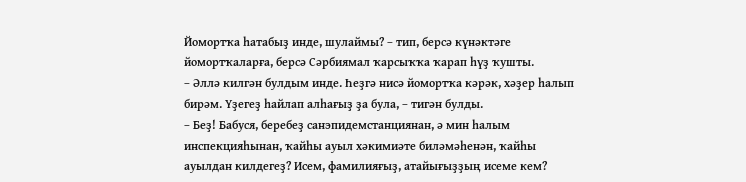Йомортҡа һатабыҙ инде, шулаймы? – тип, берсә күнәктәге йомортҡаларға, берсә Сәрбиямал ҡарсыҡҡа ҡарап һүҙ ҡушты.
– Әллә килгән булдым инде. Һеҙгә нисә йомортҡа кәрәк, хәҙер һалып бирәм. Үҙегеҙ һайлап алһағыҙ ҙа була, – тигән булды.
– Беҙ! Бабуся, беребеҙ санэпидемстанциянан, ә мин һалым инспекцияһынан, ҡайһы ауыл хәкимиәте биләмәһенән, ҡайһы ауылдан килдегеҙ? Исем, фамилияғыҙ, атайығыҙҙың исеме кем?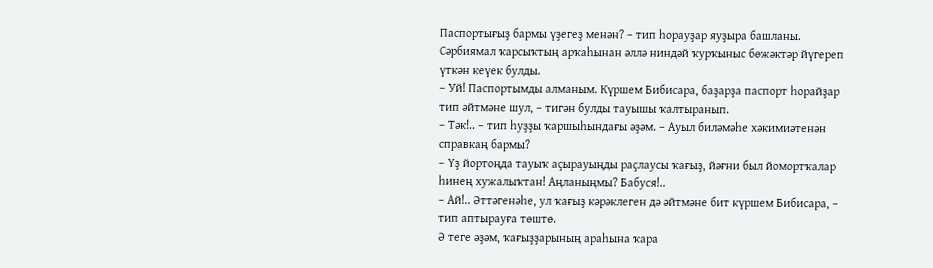Паспортығыҙ бармы үҙегеҙ менән? – тип һорауҙар яуҙыра башланы.
Сәрбиямал ҡарсыҡтың арҡаһынан әллә ниндәй ҡурҡыныс бөжәктәр йүгереп үткән кеүек булды.
– Уй! Паспортымды алманым. Күршем Бибисара, баҙарҙа паспорт һорайҙар тип әйтмәне шул, – тигән булды тауышы ҡалтыранып.
– Тәк!.. – тип һуҙҙы ҡаршыһындағы әҙәм. – Ауыл биләмәһе хәкимиәтенән справкаң бармы?
– Үҙ йортоңда тауыҡ аҫырауыңды раҫлаусы ҡағыҙ, йәғни был йомортҡалар һинең хужалыҡтан! Аңланыңмы? Бабуся!..
– Ай!.. Әттәгенәһе, ул ҡағыҙ кәрәклеген дә әйтмәне бит күршем Бибисара, – тип аптырауға төштө.
Ә теге әҙәм, ҡағыҙҙарының араһына ҡара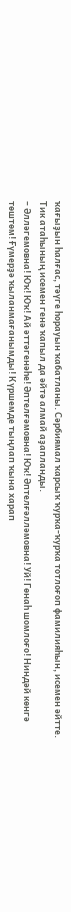ҡағыҙын һалғас, тәүге һорауын ҡабатланы. Сәрбиямал ҡарсыҡ ҡурҡа-ҡурҡа тотлоғоп фамилияһын, исемен әйтте. Тик атаһының исемен генә ҡапыл да әйтә алмай аҙапланды.
– Әлләгемовна! Юҡ! Юҡ! Ай әттәгенәһе! Әптелғәмовна! Юҡ! Әптелғәлләмовна! Уй! Гөнаһ шомлоғо! Ниндәй көнгә төштөм! Ғүмерҙә ҡыланмағанымды! Күршемде тыңлап ҡына харап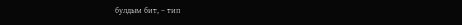булдым бит, – тип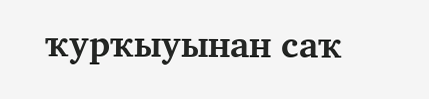ҡурҡыуынан саҡ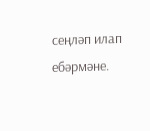сеңләп илап ебәрмәне.